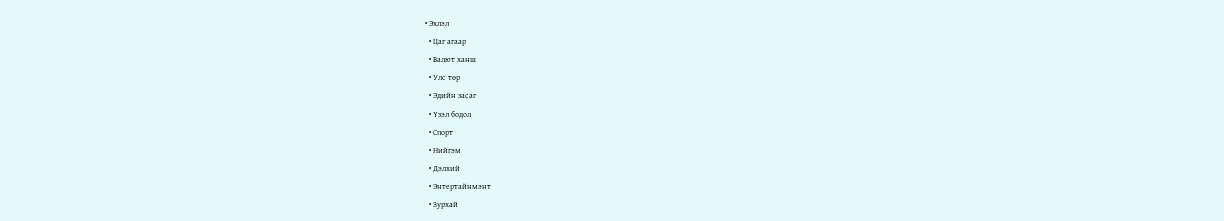• Эхлэл
  • Цаг агаар
  • Валют ханш
  • Улс төр
  • Эдийн засаг
  • Үзэл бодол
  • Спорт
  • Нийгэм
  • Дэлхий
  • Энтертайнмэнт
  • Зурхай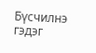Бүсчилнэ гэдэг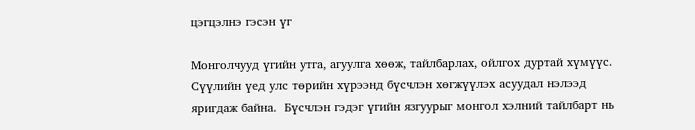цэгцэлнэ гэсэн үг

Монголчууд үгийн утга, агуулга хөөж, тайлбарлах, ойлгох дуртай хүмүүс. Сүүлийн үед улс төрийн хүрээнд бүсчлэн хөгжүүлэх асуудал нэлээд яригдаж байна.  Бүсчлэн гэдэг үгийн язгуурыг монгол хэлний тайлбарт нь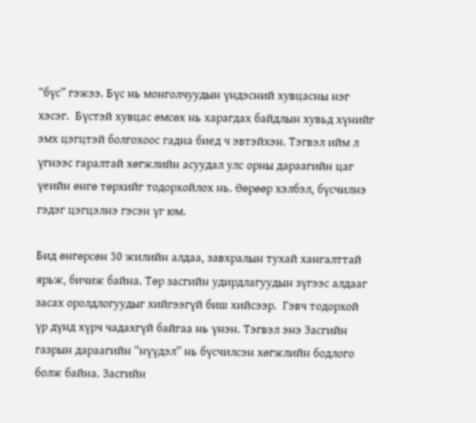“бүс” гэжээ. Бүс нь монголчуудын үндэсний хувцасны нэг хэсэг.  Бүстэй хувцас өмсөх нь харагдах байдлын хувьд хүнийг эмх цэгцтэй болгохоос гадна биед ч эвтэйхэн. Тэгвэл ийм л үгнээс гаралтай хөгжлийн асуудал улс орны дараагийн цаг үеийн өнгө төрхийг тодорхойлох нь. Өөрөөр хэлбэл, бүсчилнэ гэдэг цэгцэлнэ гэсэн үг юм.

Бид өнгөрсөн 30 жилийн алдаа, завхралын тухай хангалттай ярьж, бичиж байна. Төр засгийн удирдлагуудын зүгээс алдааг засах оролдлогуудыг хийгээгүй биш хийсээр.  Гэвч тодорхой үр дүнд хүрч чадахгүй байгаа нь үнэн. Тэгвэл энэ Засгийн газрын дараагийн “нүүдэл” нь бүсчилсэн хөгжлийн бодлого болж байна. Засгийн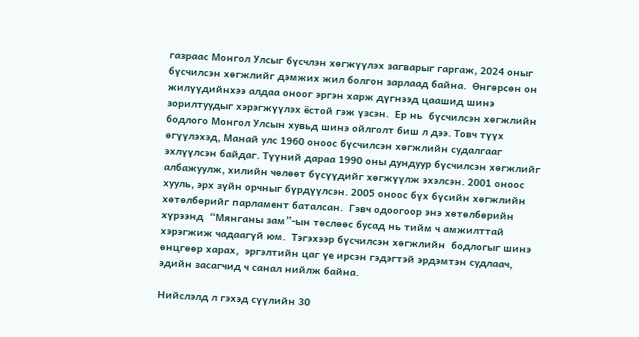газраас Монгол Улсыг бүсчлэн хөгжүүлэх загварыг гаргаж, 2024 оныг бүсчилсэн хөгжлийг дэмжих жил болгон зарлаад байна.  Өнгөрсөн он жилүүдийнхээ алдаа оноог эргэн харж дүгнээд цаашид шинэ зорилтуудыг хэрэгжүүлэх ёстой гэж үзсэн.  Ер нь  бүсчилсэн хөгжлийн бодлого Монгол Улсын хувьд шинэ ойлголт биш л дээ. Товч түүх өгүүлэхэд, Манай улс 1960 оноос бүсчилсэн хөгжлийн судалгааг эхлүүлсэн байдаг. Түүний дараа 1990 оны дундуур бүсчилсэн хөгжлийг албажуулж, хилийн чөлөөт бүсүүдийг хөгжүүлж эхэлсэн. 2001 оноос хууль, эрх зүйн орчныг бүрдүүлсэн. 2005 оноос бүх бүсийн хөгжлийн хөтөлбөрийг парламент баталсан.  Гэвч одоогоор энэ хөтөлбөрийн хүрээнд  “Мянганы зам”-ын төслөөс бусад нь тийм ч амжилттай хэрэгжиж чадаагүй юм.  Тэгэхээр бүсчилсэн хөгжлийн  бодлогыг шинэ өнцгөөр харах,  эргэлтийн цаг үе ирсэн гэдэгтэй эрдэмтэн судлаач, эдийн засагчид ч санал нийлж байна.

Нийслэлд л гэхэд сүүлийн 30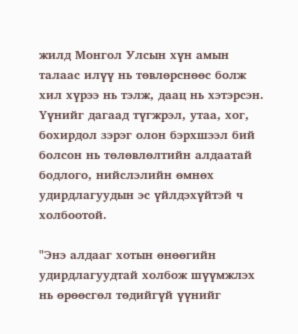жилд Монгол Улсын хүн амын талаас илүү нь төвлөрснөөс болж хил хүрээ нь тэлж, даац нь хэтэрсэн. Үүнийг дагаад түгжрэл, утаа, хог, бохирдол зэрэг олон бэрхшээл бий болсон нь төлөвлөлтийн алдаатай бодлого, нийслэлийн өмнөх удирдлагуудын эс үйлдэхүйтэй ч холбоотой.

"Энэ алдааг хотын өнөөгийн удирдлагуудтай холбож шүүмжлэх нь өрөөсгөл төдийгүй үүнийг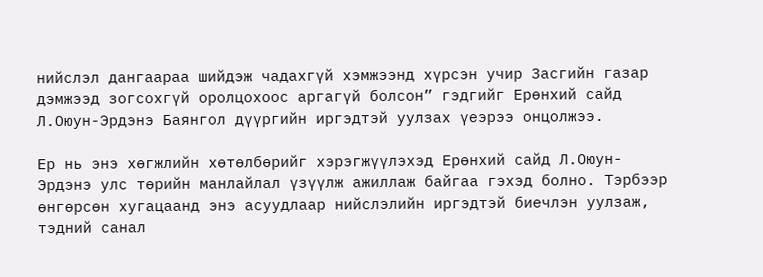нийслэл дангаараа шийдэж чадахгүй хэмжээнд хүрсэн учир Засгийн газар дэмжээд зогсохгүй оролцохоос аргагүй болсон” гэдгийг Ерөнхий сайд Л.Оюун-Эрдэнэ Баянгол дүүргийн иргэдтэй уулзах үеэрээ онцолжээ.

Ер нь энэ хөгжлийн хөтөлбөрийг хэрэгжүүлэхэд Ерөнхий сайд Л.Оюун-Эрдэнэ улс төрийн манлайлал үзүүлж ажиллаж байгаа гэхэд болно. Тэрбээр өнгөрсөн хугацаанд энэ асуудлаар нийслэлийн иргэдтэй биечлэн уулзаж,  тэдний санал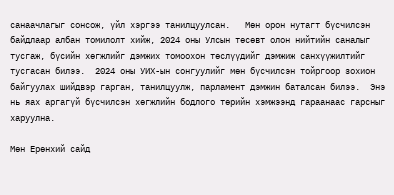санаачлагыг сонсож, үйл хэргээ танилцуулсан.   Мөн орон нутагт бүсчилсэн байдлаар албан томилолт хийж, 2024 оны Улсын төсөвт олон нийтийн саналыг тусгаж, бүсийн хөгжлийг дэмжих томоохон төслүүдийг дэмжиж санхүүжилтийг тусгасан билээ.  2024 оны УИХ-ын сонгуулийг мөн бүсчилсэн тойргоор зохион байгуулах шийдвэр гарган, танилцуулж, парламент дэмжин баталсан билээ.  Энэ нь яах аргагүй бүсчилсэн хөгжлийн бодлого төрийн хэмжээнд гараанаас гарсныг харуулна.

Мөн Ерөнхий сайд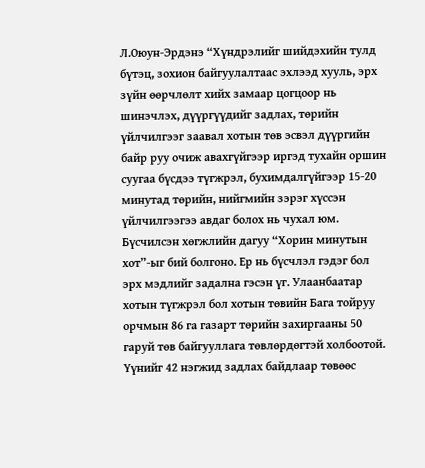Л.Оюун-Эрдэнэ “Хүндрэлийг шийдэхийн тулд бүтэц, зохион байгуулалтаас эхлээд хууль, эрх зүйн өөрчлөлт хийх замаар цогцоор нь шинэчлэх, дүүргүүдийг задлах, төрийн үйлчилгээг заавал хотын төв эсвэл дүүргийн байр руу очиж авахгүйгээр иргэд тухайн оршин суугаа бүсдээ түгжрэл, бухимдалгүйгээр 15-20 минутад төрийн, нийгмийн зэрэг хүссэн үйлчилгээгээ авдаг болох нь чухал юм. Бүсчилсэн хөгжлийн дагуу “Хорин минутын хот”-ыг бий болгоно. Ер нь бүсчлэл гэдэг бол эрх мэдлийг задална гэсэн үг. Улаанбаатар хотын түгжрэл бол хотын төвийн Бага тойруу орчмын 86 га газарт төрийн захиргааны 50 гаруй төв байгууллага төвлөрдөгтэй холбоотой. Үүнийг 42 нэгжид задлах байдлаар төвөөс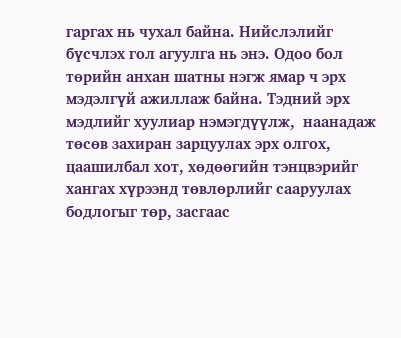гаргах нь чухал байна. Нийслэлийг бүсчлэх гол агуулга нь энэ. Одоо бол төрийн анхан шатны нэгж ямар ч эрх мэдэлгүй ажиллаж байна. Тэдний эрх мэдлийг хуулиар нэмэгдүүлж,  наанадаж төсөв захиран зарцуулах эрх олгох, цаашилбал хот, хөдөөгийн тэнцвэрийг хангах хүрээнд төвлөрлийг сааруулах бодлогыг төр, засгаас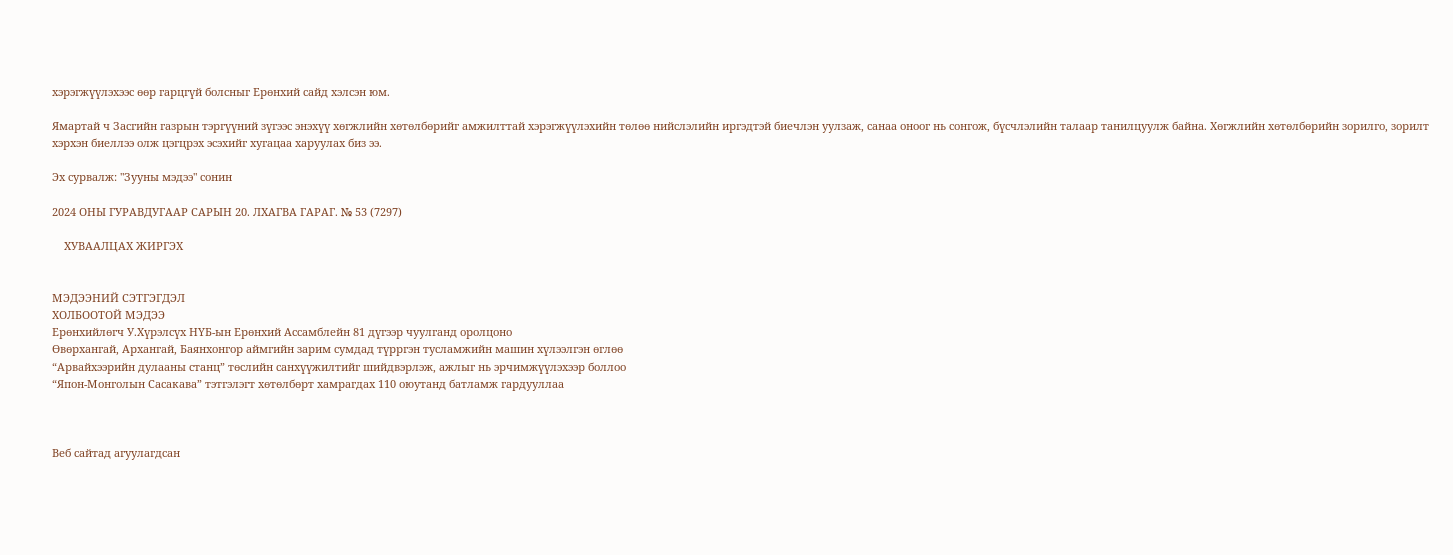хэрэгжүүлэхээс өөр гарцгүй болсныг Ерөнхий сайд хэлсэн юм.

Ямартай ч Засгийн газрын тэргүүний зүгээс энэхүү хөгжлийн хөтөлбөрийг амжилттай хэрэгжүүлэхийн төлөө нийслэлийн иргэдтэй биечлэн уулзаж, санаа оноог нь сонгож, бүсчлэлийн талаар танилцуулж байна. Хөгжлийн хөтөлбөрийн зорилго, зорилт хэрхэн биеллээ олж цэгцрэх эсэхийг хугацаа харуулах биз ээ.

Эх сурвалж: "Зууны мэдээ" сонин

2024 ОНЫ ГУРАВДУГААР САРЫН 20. ЛХАГВА ГАРАГ. № 53 (7297)

    ХУВААЛЦАХ ЖИРГЭХ


МЭДЭЭНИЙ СЭТГЭГДЭЛ
ХОЛБООТОЙ МЭДЭЭ
Ерөнхийлөгч У.Хүрэлсүх НҮБ-ын Ерөнхий Ассамблейн 81 дүгээр чуулганд оролцоно
Өвөрхангай, Архангай, Баянхонгор аймгийн зарим сумдад түрргэн тусламжийн машин хүлээлгэн өглөө
“Арвайхээрийн дулааны станц” төслийн санхүүжилтийг шийдвэрлэж, ажлыг нь эрчимжүүлэхээр боллоо
“Япон-Монголын Сасакава” тэтгэлэгт хөтөлбөрт хамрагдах 110 оюутанд батламж гардууллаа



Веб сайтад агуулагдсан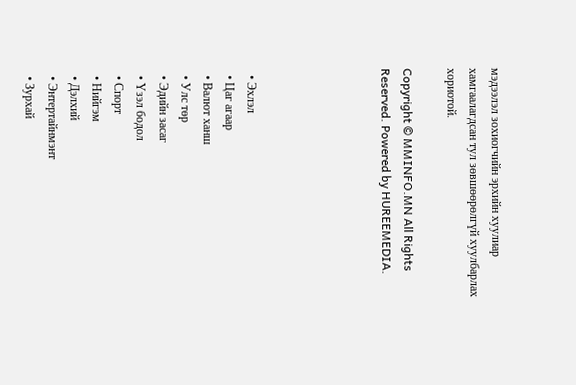мэдээлэл зохиогчийн эрхийн хуулиар хамгаалагдсан тул зөвшөөрөлгүй хуулбарлах хориотой.

Copyright © MMINFO.MN All Rights Reserved. Powered by HUREEMEDIA.





  • Эхлэл
  • Цаг агаар
  • Валют ханш
  • Улс төр
  • Эдийн засаг
  • Үзэл бодол
  • Спорт
  • Нийгэм
  • Дэлхий
  • Энтертайнмэнт
  • Зурхай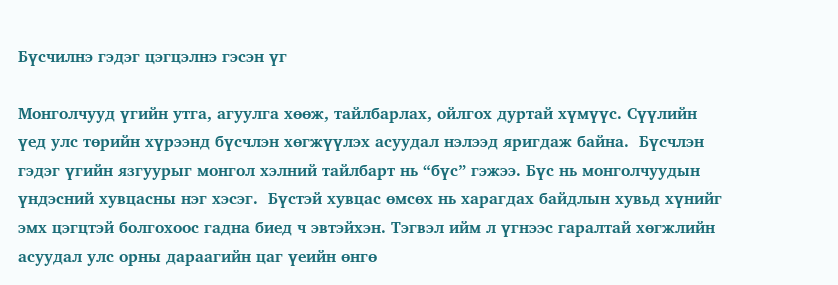Бүсчилнэ гэдэг цэгцэлнэ гэсэн үг

Монголчууд үгийн утга, агуулга хөөж, тайлбарлах, ойлгох дуртай хүмүүс. Сүүлийн үед улс төрийн хүрээнд бүсчлэн хөгжүүлэх асуудал нэлээд яригдаж байна.  Бүсчлэн гэдэг үгийн язгуурыг монгол хэлний тайлбарт нь “бүс” гэжээ. Бүс нь монголчуудын үндэсний хувцасны нэг хэсэг.  Бүстэй хувцас өмсөх нь харагдах байдлын хувьд хүнийг эмх цэгцтэй болгохоос гадна биед ч эвтэйхэн. Тэгвэл ийм л үгнээс гаралтай хөгжлийн асуудал улс орны дараагийн цаг үеийн өнгө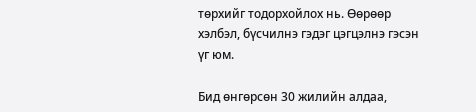төрхийг тодорхойлох нь. Өөрөөр хэлбэл, бүсчилнэ гэдэг цэгцэлнэ гэсэн үг юм.

Бид өнгөрсөн 30 жилийн алдаа,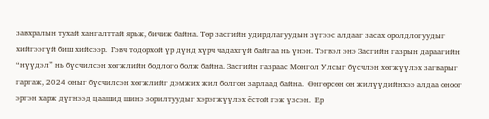завхралын тухай хангалттай ярьж, бичиж байна. Төр засгийн удирдлагуудын зүгээс алдааг засах оролдлогуудыг хийгээгүй биш хийсээр.  Гэвч тодорхой үр дүнд хүрч чадахгүй байгаа нь үнэн. Тэгвэл энэ Засгийн газрын дараагийн “нүүдэл” нь бүсчилсэн хөгжлийн бодлого болж байна. Засгийн газраас Монгол Улсыг бүсчлэн хөгжүүлэх загварыг гаргаж, 2024 оныг бүсчилсэн хөгжлийг дэмжих жил болгон зарлаад байна.  Өнгөрсөн он жилүүдийнхээ алдаа оноог эргэн харж дүгнээд цаашид шинэ зорилтуудыг хэрэгжүүлэх ёстой гэж үзсэн.  Ер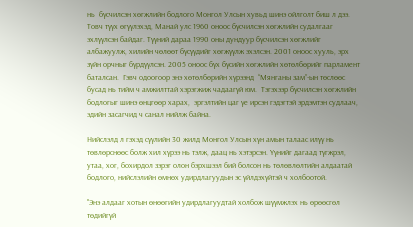нь  бүсчилсэн хөгжлийн бодлого Монгол Улсын хувьд шинэ ойлголт биш л дээ. Товч түүх өгүүлэхэд, Манай улс 1960 оноос бүсчилсэн хөгжлийн судалгааг эхлүүлсэн байдаг. Түүний дараа 1990 оны дундуур бүсчилсэн хөгжлийг албажуулж, хилийн чөлөөт бүсүүдийг хөгжүүлж эхэлсэн. 2001 оноос хууль, эрх зүйн орчныг бүрдүүлсэн. 2005 оноос бүх бүсийн хөгжлийн хөтөлбөрийг парламент баталсан.  Гэвч одоогоор энэ хөтөлбөрийн хүрээнд  “Мянганы зам”-ын төслөөс бусад нь тийм ч амжилттай хэрэгжиж чадаагүй юм.  Тэгэхээр бүсчилсэн хөгжлийн  бодлогыг шинэ өнцгөөр харах,  эргэлтийн цаг үе ирсэн гэдэгтэй эрдэмтэн судлаач, эдийн засагчид ч санал нийлж байна.

Нийслэлд л гэхэд сүүлийн 30 жилд Монгол Улсын хүн амын талаас илүү нь төвлөрснөөс болж хил хүрээ нь тэлж, даац нь хэтэрсэн. Үүнийг дагаад түгжрэл, утаа, хог, бохирдол зэрэг олон бэрхшээл бий болсон нь төлөвлөлтийн алдаатай бодлого, нийслэлийн өмнөх удирдлагуудын эс үйлдэхүйтэй ч холбоотой.

"Энэ алдааг хотын өнөөгийн удирдлагуудтай холбож шүүмжлэх нь өрөөсгөл төдийгүй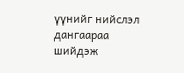үүнийг нийслэл дангаараа шийдэж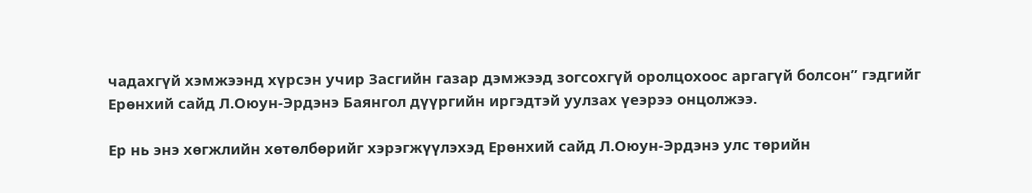чадахгүй хэмжээнд хүрсэн учир Засгийн газар дэмжээд зогсохгүй оролцохоос аргагүй болсон” гэдгийг Ерөнхий сайд Л.Оюун-Эрдэнэ Баянгол дүүргийн иргэдтэй уулзах үеэрээ онцолжээ.

Ер нь энэ хөгжлийн хөтөлбөрийг хэрэгжүүлэхэд Ерөнхий сайд Л.Оюун-Эрдэнэ улс төрийн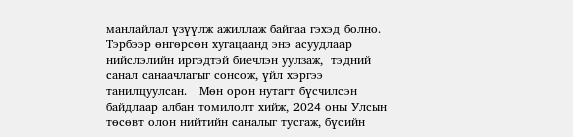манлайлал үзүүлж ажиллаж байгаа гэхэд болно. Тэрбээр өнгөрсөн хугацаанд энэ асуудлаар нийслэлийн иргэдтэй биечлэн уулзаж,  тэдний санал санаачлагыг сонсож, үйл хэргээ танилцуулсан.   Мөн орон нутагт бүсчилсэн байдлаар албан томилолт хийж, 2024 оны Улсын төсөвт олон нийтийн саналыг тусгаж, бүсийн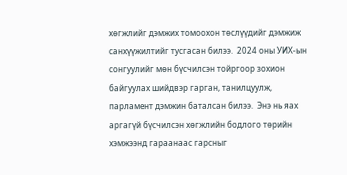хөгжлийг дэмжих томоохон төслүүдийг дэмжиж санхүүжилтийг тусгасан билээ.  2024 оны УИХ-ын сонгуулийг мөн бүсчилсэн тойргоор зохион байгуулах шийдвэр гарган, танилцуулж, парламент дэмжин баталсан билээ.  Энэ нь яах аргагүй бүсчилсэн хөгжлийн бодлого төрийн хэмжээнд гараанаас гарсныг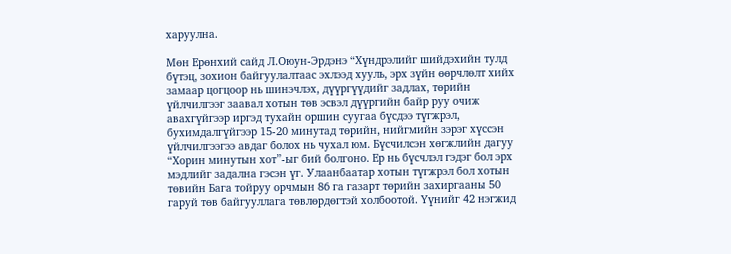харуулна.

Мөн Ерөнхий сайд Л.Оюун-Эрдэнэ “Хүндрэлийг шийдэхийн тулд бүтэц, зохион байгуулалтаас эхлээд хууль, эрх зүйн өөрчлөлт хийх замаар цогцоор нь шинэчлэх, дүүргүүдийг задлах, төрийн үйлчилгээг заавал хотын төв эсвэл дүүргийн байр руу очиж авахгүйгээр иргэд тухайн оршин суугаа бүсдээ түгжрэл, бухимдалгүйгээр 15-20 минутад төрийн, нийгмийн зэрэг хүссэн үйлчилгээгээ авдаг болох нь чухал юм. Бүсчилсэн хөгжлийн дагуу “Хорин минутын хот”-ыг бий болгоно. Ер нь бүсчлэл гэдэг бол эрх мэдлийг задална гэсэн үг. Улаанбаатар хотын түгжрэл бол хотын төвийн Бага тойруу орчмын 86 га газарт төрийн захиргааны 50 гаруй төв байгууллага төвлөрдөгтэй холбоотой. Үүнийг 42 нэгжид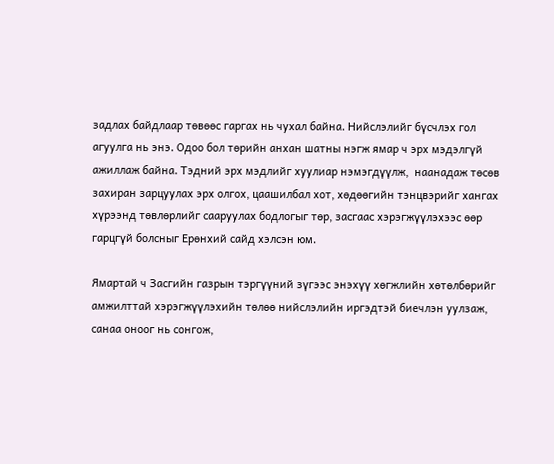задлах байдлаар төвөөс гаргах нь чухал байна. Нийслэлийг бүсчлэх гол агуулга нь энэ. Одоо бол төрийн анхан шатны нэгж ямар ч эрх мэдэлгүй ажиллаж байна. Тэдний эрх мэдлийг хуулиар нэмэгдүүлж,  наанадаж төсөв захиран зарцуулах эрх олгох, цаашилбал хот, хөдөөгийн тэнцвэрийг хангах хүрээнд төвлөрлийг сааруулах бодлогыг төр, засгаас хэрэгжүүлэхээс өөр гарцгүй болсныг Ерөнхий сайд хэлсэн юм.

Ямартай ч Засгийн газрын тэргүүний зүгээс энэхүү хөгжлийн хөтөлбөрийг амжилттай хэрэгжүүлэхийн төлөө нийслэлийн иргэдтэй биечлэн уулзаж, санаа оноог нь сонгож,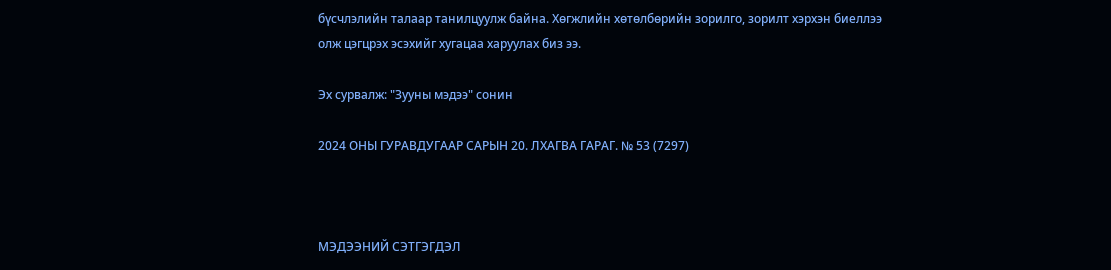бүсчлэлийн талаар танилцуулж байна. Хөгжлийн хөтөлбөрийн зорилго, зорилт хэрхэн биеллээ олж цэгцрэх эсэхийг хугацаа харуулах биз ээ.

Эх сурвалж: "Зууны мэдээ" сонин

2024 ОНЫ ГУРАВДУГААР САРЫН 20. ЛХАГВА ГАРАГ. № 53 (7297)



МЭДЭЭНИЙ СЭТГЭГДЭЛ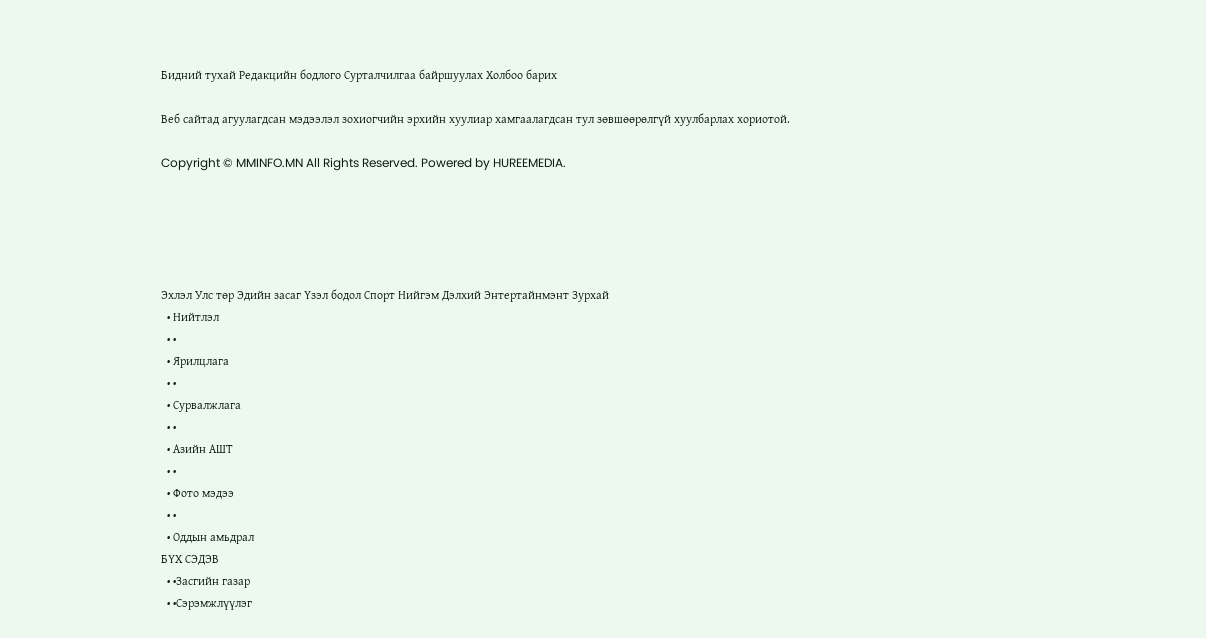Бидний тухай Редакцийн бодлого Сурталчилгаа байршуулах Холбоо барих

Веб сайтад агуулагдсан мэдээлэл зохиогчийн эрхийн хуулиар хамгаалагдсан тул зөвшөөрөлгүй хуулбарлах хориотой.

Copyright © MMINFO.MN All Rights Reserved. Powered by HUREEMEDIA.





Эхлэл Улс төр Эдийн засаг Үзэл бодол Спорт Нийгэм Дэлхий Энтертайнмэнт Зурхай
  • Нийтлэл
  • •
  • Ярилцлага
  • •
  • Сурвалжлага
  • •
  • Азийн АШТ
  • •
  • Фото мэдээ
  • •
  • Оддын амьдрал
БҮХ СЭДЭВ
  • •Засгийн газар
  • •Сэрэмжлүүлэг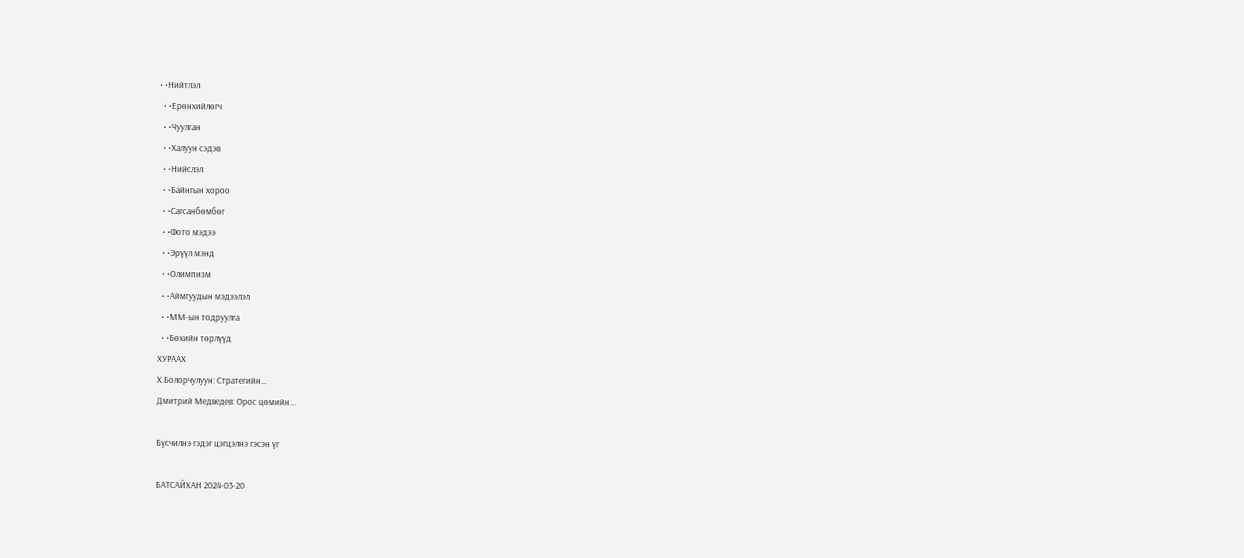• •Нийтлэл
  • •Ерөнхийлөгч
  • •Чуулган
  • •Халуун сэдэв
  • •Нийслэл
  • •Байнгын хороо
  • •Сагсанбөмбөг
  • •Фото мэдээ
  • •Эрүүл мэнд
  • •Олимпизм
  • •Аймгуудын мэдээлэл
  • •ММ-ын тодруулга
  • •Бөхийн төрлүүд
ХУРААХ
Х.Болорчулуун: Стратегийн...
Дмитрий Медведев: Орос цөмийн...

Бүсчилнэ гэдэг цэгцэлнэ гэсэн үг

БАТСАЙХАН 2024-03-20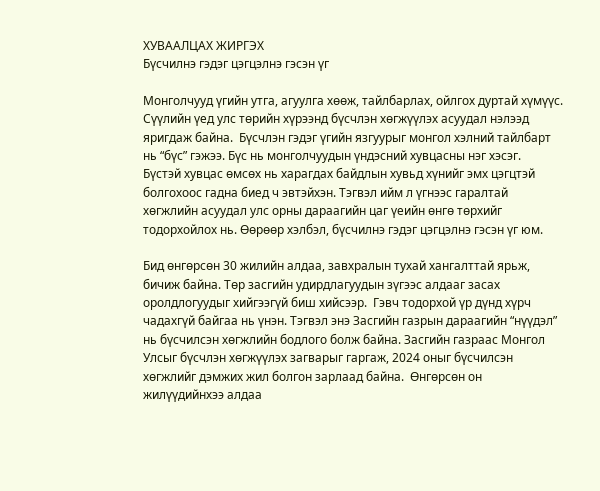ХУВААЛЦАХ ЖИРГЭХ
Бүсчилнэ гэдэг цэгцэлнэ гэсэн үг

Монголчууд үгийн утга, агуулга хөөж, тайлбарлах, ойлгох дуртай хүмүүс. Сүүлийн үед улс төрийн хүрээнд бүсчлэн хөгжүүлэх асуудал нэлээд яригдаж байна.  Бүсчлэн гэдэг үгийн язгуурыг монгол хэлний тайлбарт нь “бүс” гэжээ. Бүс нь монголчуудын үндэсний хувцасны нэг хэсэг.  Бүстэй хувцас өмсөх нь харагдах байдлын хувьд хүнийг эмх цэгцтэй болгохоос гадна биед ч эвтэйхэн. Тэгвэл ийм л үгнээс гаралтай хөгжлийн асуудал улс орны дараагийн цаг үеийн өнгө төрхийг тодорхойлох нь. Өөрөөр хэлбэл, бүсчилнэ гэдэг цэгцэлнэ гэсэн үг юм.

Бид өнгөрсөн 30 жилийн алдаа, завхралын тухай хангалттай ярьж, бичиж байна. Төр засгийн удирдлагуудын зүгээс алдааг засах оролдлогуудыг хийгээгүй биш хийсээр.  Гэвч тодорхой үр дүнд хүрч чадахгүй байгаа нь үнэн. Тэгвэл энэ Засгийн газрын дараагийн “нүүдэл” нь бүсчилсэн хөгжлийн бодлого болж байна. Засгийн газраас Монгол Улсыг бүсчлэн хөгжүүлэх загварыг гаргаж, 2024 оныг бүсчилсэн хөгжлийг дэмжих жил болгон зарлаад байна.  Өнгөрсөн он жилүүдийнхээ алдаа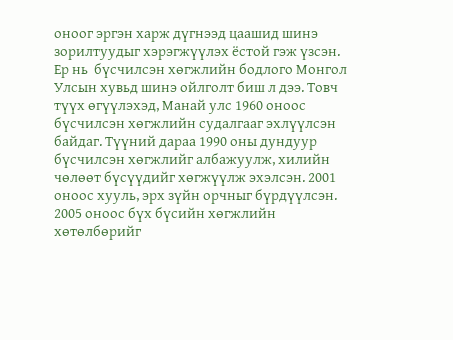оноог эргэн харж дүгнээд цаашид шинэ зорилтуудыг хэрэгжүүлэх ёстой гэж үзсэн.  Ер нь  бүсчилсэн хөгжлийн бодлого Монгол Улсын хувьд шинэ ойлголт биш л дээ. Товч түүх өгүүлэхэд, Манай улс 1960 оноос бүсчилсэн хөгжлийн судалгааг эхлүүлсэн байдаг. Түүний дараа 1990 оны дундуур бүсчилсэн хөгжлийг албажуулж, хилийн чөлөөт бүсүүдийг хөгжүүлж эхэлсэн. 2001 оноос хууль, эрх зүйн орчныг бүрдүүлсэн. 2005 оноос бүх бүсийн хөгжлийн хөтөлбөрийг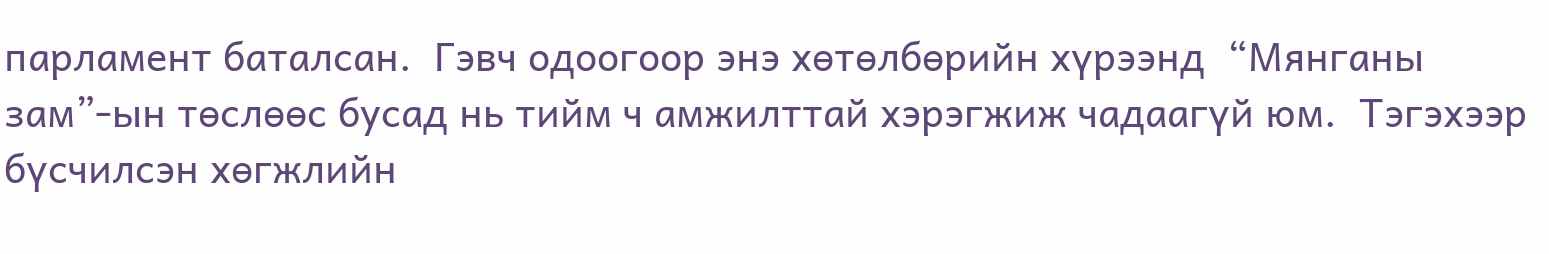парламент баталсан.  Гэвч одоогоор энэ хөтөлбөрийн хүрээнд  “Мянганы зам”-ын төслөөс бусад нь тийм ч амжилттай хэрэгжиж чадаагүй юм.  Тэгэхээр бүсчилсэн хөгжлийн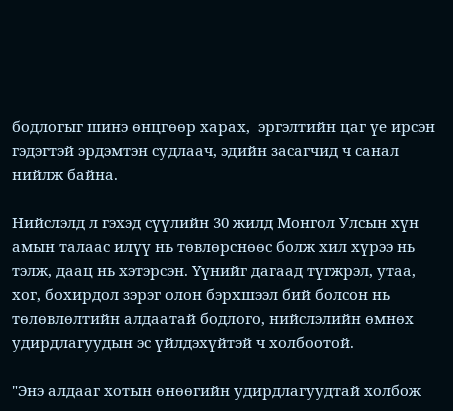бодлогыг шинэ өнцгөөр харах,  эргэлтийн цаг үе ирсэн гэдэгтэй эрдэмтэн судлаач, эдийн засагчид ч санал нийлж байна.

Нийслэлд л гэхэд сүүлийн 30 жилд Монгол Улсын хүн амын талаас илүү нь төвлөрснөөс болж хил хүрээ нь тэлж, даац нь хэтэрсэн. Үүнийг дагаад түгжрэл, утаа, хог, бохирдол зэрэг олон бэрхшээл бий болсон нь төлөвлөлтийн алдаатай бодлого, нийслэлийн өмнөх удирдлагуудын эс үйлдэхүйтэй ч холбоотой.

"Энэ алдааг хотын өнөөгийн удирдлагуудтай холбож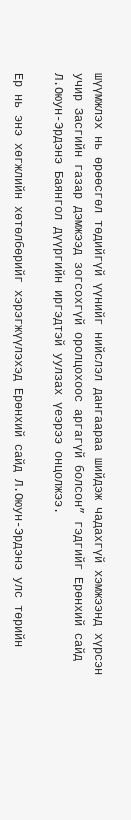шүүмжлэх нь өрөөсгөл төдийгүй үүнийг нийслэл дангаараа шийдэж чадахгүй хэмжээнд хүрсэн учир Засгийн газар дэмжээд зогсохгүй оролцохоос аргагүй болсон” гэдгийг Ерөнхий сайд Л.Оюун-Эрдэнэ Баянгол дүүргийн иргэдтэй уулзах үеэрээ онцолжээ.

Ер нь энэ хөгжлийн хөтөлбөрийг хэрэгжүүлэхэд Ерөнхий сайд Л.Оюун-Эрдэнэ улс төрийн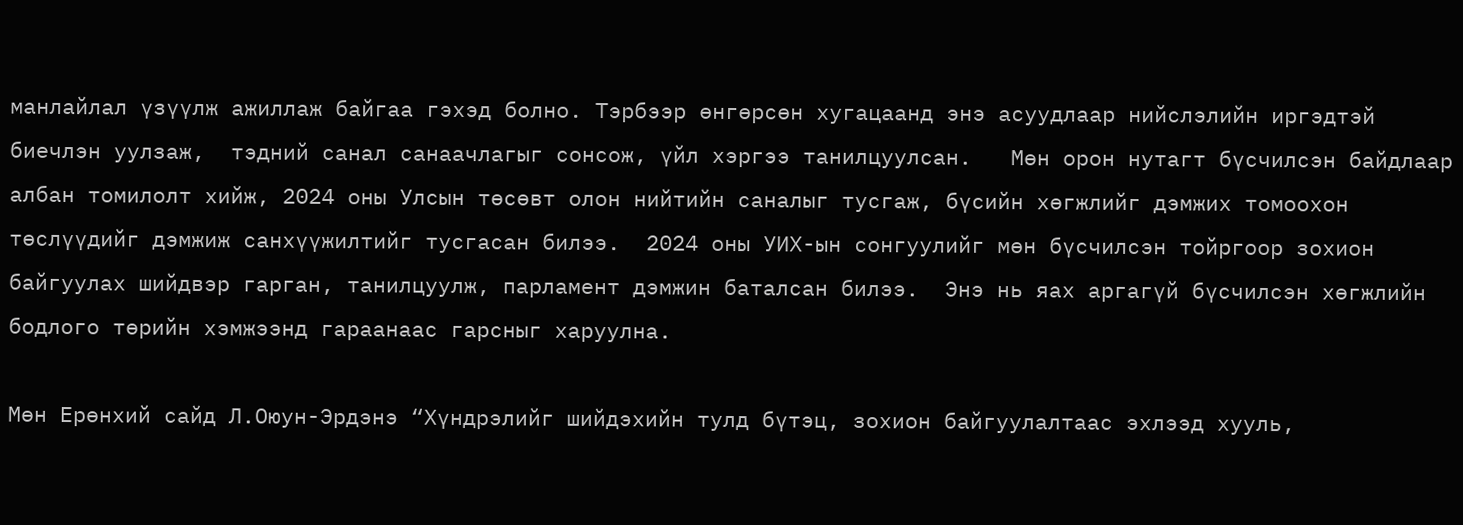манлайлал үзүүлж ажиллаж байгаа гэхэд болно. Тэрбээр өнгөрсөн хугацаанд энэ асуудлаар нийслэлийн иргэдтэй биечлэн уулзаж,  тэдний санал санаачлагыг сонсож, үйл хэргээ танилцуулсан.   Мөн орон нутагт бүсчилсэн байдлаар албан томилолт хийж, 2024 оны Улсын төсөвт олон нийтийн саналыг тусгаж, бүсийн хөгжлийг дэмжих томоохон төслүүдийг дэмжиж санхүүжилтийг тусгасан билээ.  2024 оны УИХ-ын сонгуулийг мөн бүсчилсэн тойргоор зохион байгуулах шийдвэр гарган, танилцуулж, парламент дэмжин баталсан билээ.  Энэ нь яах аргагүй бүсчилсэн хөгжлийн бодлого төрийн хэмжээнд гараанаас гарсныг харуулна.

Мөн Ерөнхий сайд Л.Оюун-Эрдэнэ “Хүндрэлийг шийдэхийн тулд бүтэц, зохион байгуулалтаас эхлээд хууль,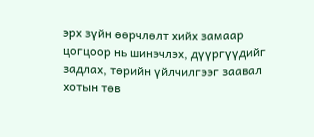эрх зүйн өөрчлөлт хийх замаар цогцоор нь шинэчлэх, дүүргүүдийг задлах, төрийн үйлчилгээг заавал хотын төв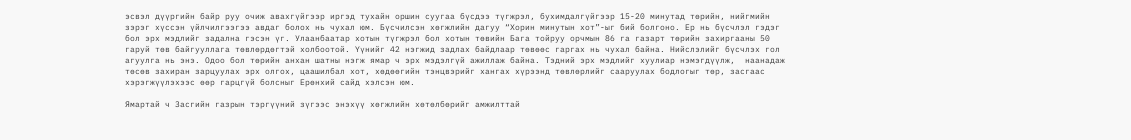эсвэл дүүргийн байр руу очиж авахгүйгээр иргэд тухайн оршин суугаа бүсдээ түгжрэл, бухимдалгүйгээр 15-20 минутад төрийн, нийгмийн зэрэг хүссэн үйлчилгээгээ авдаг болох нь чухал юм. Бүсчилсэн хөгжлийн дагуу “Хорин минутын хот”-ыг бий болгоно. Ер нь бүсчлэл гэдэг бол эрх мэдлийг задална гэсэн үг. Улаанбаатар хотын түгжрэл бол хотын төвийн Бага тойруу орчмын 86 га газарт төрийн захиргааны 50 гаруй төв байгууллага төвлөрдөгтэй холбоотой. Үүнийг 42 нэгжид задлах байдлаар төвөөс гаргах нь чухал байна. Нийслэлийг бүсчлэх гол агуулга нь энэ. Одоо бол төрийн анхан шатны нэгж ямар ч эрх мэдэлгүй ажиллаж байна. Тэдний эрх мэдлийг хуулиар нэмэгдүүлж,  наанадаж төсөв захиран зарцуулах эрх олгох, цаашилбал хот, хөдөөгийн тэнцвэрийг хангах хүрээнд төвлөрлийг сааруулах бодлогыг төр, засгаас хэрэгжүүлэхээс өөр гарцгүй болсныг Ерөнхий сайд хэлсэн юм.

Ямартай ч Засгийн газрын тэргүүний зүгээс энэхүү хөгжлийн хөтөлбөрийг амжилттай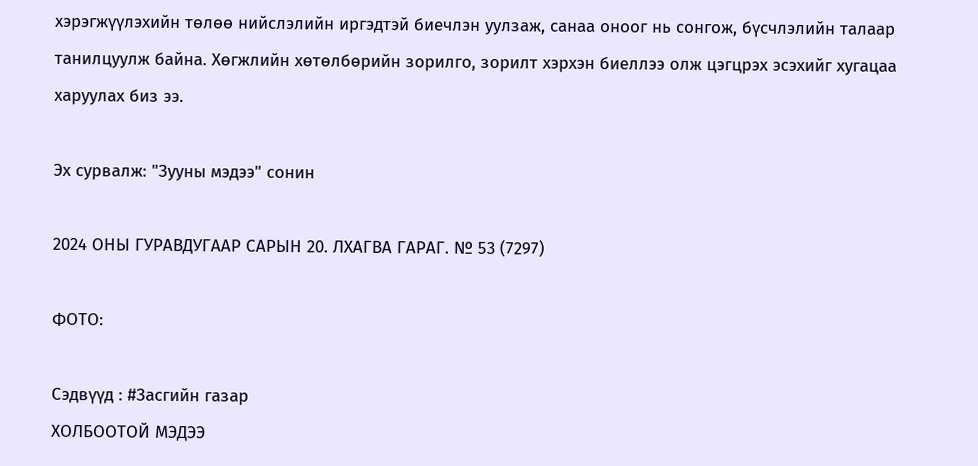хэрэгжүүлэхийн төлөө нийслэлийн иргэдтэй биечлэн уулзаж, санаа оноог нь сонгож, бүсчлэлийн талаар танилцуулж байна. Хөгжлийн хөтөлбөрийн зорилго, зорилт хэрхэн биеллээ олж цэгцрэх эсэхийг хугацаа харуулах биз ээ.

Эх сурвалж: "Зууны мэдээ" сонин

2024 ОНЫ ГУРАВДУГААР САРЫН 20. ЛХАГВА ГАРАГ. № 53 (7297)

ФОТО:

Сэдвүүд : #Засгийн газар
ХОЛБООТОЙ МЭДЭЭ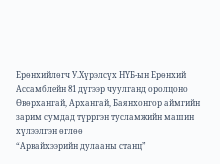Ерөнхийлөгч У.Хүрэлсүх НҮБ-ын Ерөнхий Ассамблейн 81 дүгээр чуулганд оролцоно
Өвөрхангай, Архангай, Баянхонгор аймгийн зарим сумдад түрргэн тусламжийн машин хүлээлгэн өглөө
“Арвайхээрийн дулааны станц”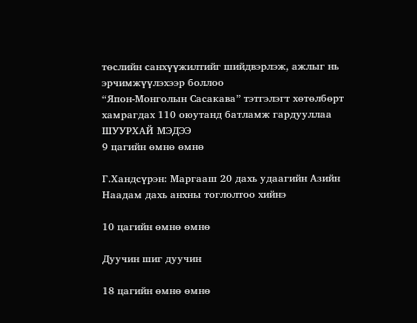төслийн санхүүжилтийг шийдвэрлэж, ажлыг нь эрчимжүүлэхээр боллоо
“Япон-Монголын Сасакава” тэтгэлэгт хөтөлбөрт хамрагдах 110 оюутанд батламж гардууллаа
ШУУРХАЙ МЭДЭЭ
9 цагийн өмнө өмнө

Г.Хандсүрэн: Маргааш 20 дахь удаагийн Азийн Наадам дахь анхны тоглолтоо хийнэ

10 цагийн өмнө өмнө

Дуучин шиг дуучин

18 цагийн өмнө өмнө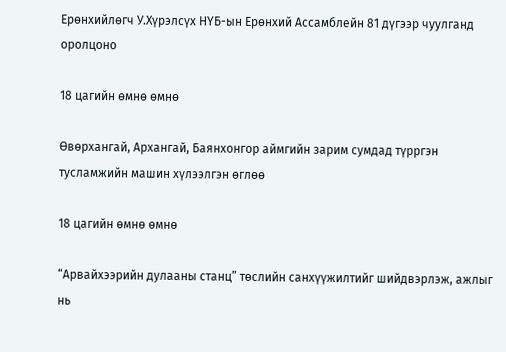Ерөнхийлөгч У.Хүрэлсүх НҮБ-ын Ерөнхий Ассамблейн 81 дүгээр чуулганд оролцоно

18 цагийн өмнө өмнө

Өвөрхангай, Архангай, Баянхонгор аймгийн зарим сумдад түрргэн тусламжийн машин хүлээлгэн өглөө

18 цагийн өмнө өмнө

“Арвайхээрийн дулааны станц” төслийн санхүүжилтийг шийдвэрлэж, ажлыг нь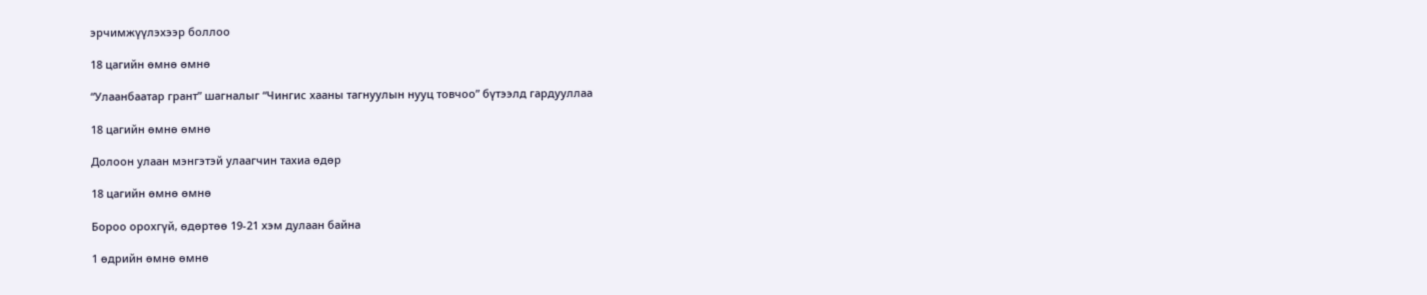эрчимжүүлэхээр боллоо

18 цагийн өмнө өмнө

“Улаанбаатар грант” шагналыг “Чингис хааны тагнуулын нууц товчоо” бүтээлд гардууллаа

18 цагийн өмнө өмнө

Долоон улаан мэнгэтэй улаагчин тахиа өдөр

18 цагийн өмнө өмнө

Бороо орохгүй, өдөртөө 19-21 хэм дулаан байна

1 өдрийн өмнө өмнө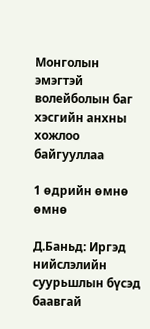Монголын эмэгтэй волейболын баг хэсгийн анхны хожлоо байгууллаа

1 өдрийн өмнө өмнө

Д.Баньд: Иргэд нийслэлийн суурьшлын бүсэд баавгай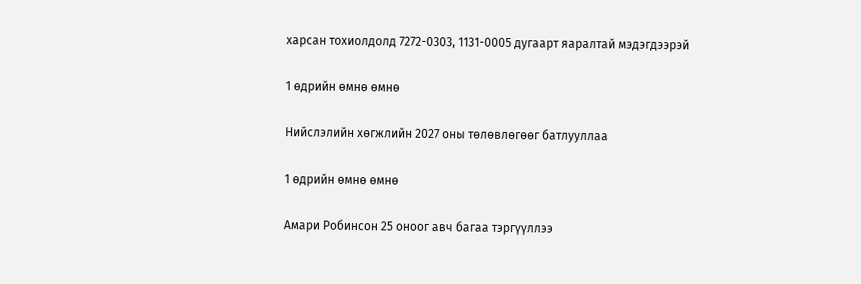харсан тохиолдолд 7272-0303, 1131-0005 дугаарт яаралтай мэдэгдээрэй

1 өдрийн өмнө өмнө

Нийслэлийн хөгжлийн 2027 оны төлөвлөгөөг батлууллаа

1 өдрийн өмнө өмнө

Амари Робинсон 25 оноог авч багаа тэргүүллээ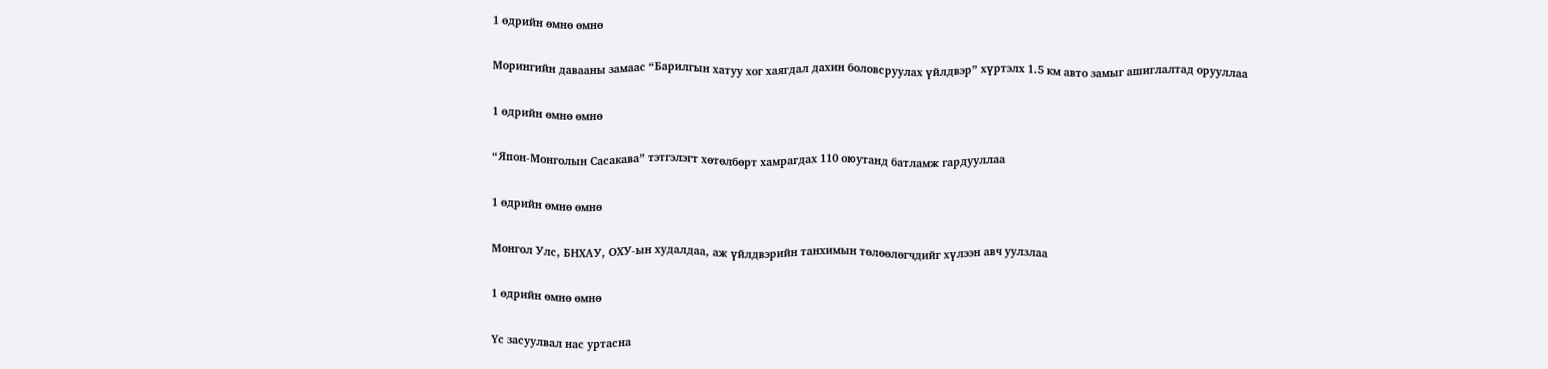1 өдрийн өмнө өмнө

Морингийн давааны замаас “Барилгын хатуу хог хаягдал дахин боловсруулах үйлдвэр” хүртэлх 1.5 км авто замыг ашиглалтад орууллаа

1 өдрийн өмнө өмнө

“Япон-Монголын Сасакава” тэтгэлэгт хөтөлбөрт хамрагдах 110 оюутанд батламж гардууллаа

1 өдрийн өмнө өмнө

Монгол Улс, БНХАУ, ОХУ-ын худалдаа, аж үйлдвэрийн танхимын төлөөлөгчдийг хүлээн авч уулзлаа

1 өдрийн өмнө өмнө

Үс засуулвал нас уртасна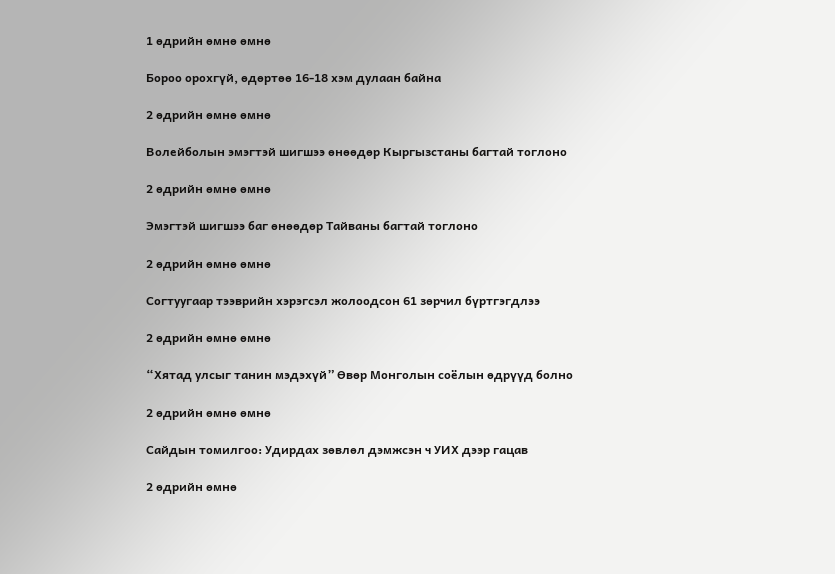1 өдрийн өмнө өмнө

Бороо орохгүй, өдөртөө 16-18 хэм дулаан байна

2 өдрийн өмнө өмнө

Волейболын эмэгтэй шигшээ өнөөдөр Кыргызстаны багтай тоглоно

2 өдрийн өмнө өмнө

Эмэгтэй шигшээ баг өнөөдөр Тайваны багтай тоглоно

2 өдрийн өмнө өмнө

Согтуугаар тээврийн хэрэгсэл жолоодсон 61 зөрчил бүртгэгдлээ

2 өдрийн өмнө өмнө

“Хятад улсыг танин мэдэхүй” Өвөр Монголын соёлын өдрүүд болно

2 өдрийн өмнө өмнө

Сайдын томилгоо: Удирдах зөвлөл дэмжсэн ч УИХ дээр гацав

2 өдрийн өмнө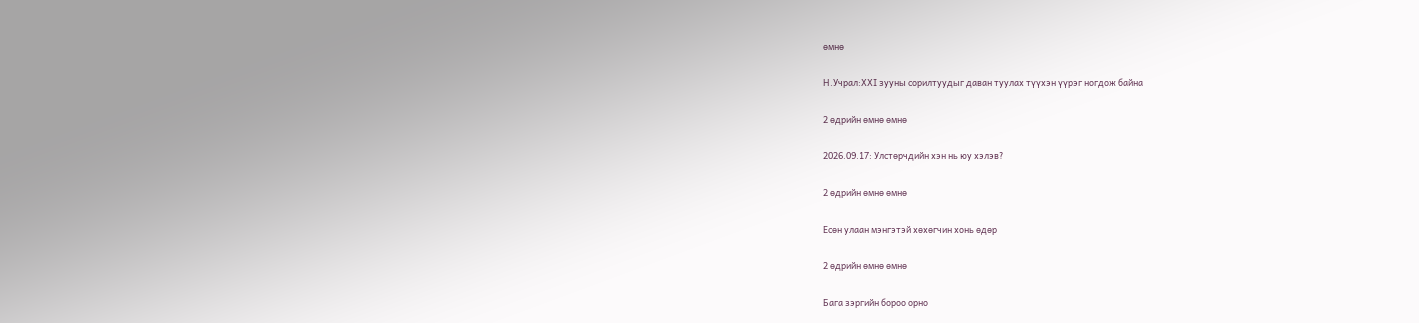өмнө

Н.Учрал:ХХI зууны сорилтуудыг даван туулах түүхэн үүрэг ногдож байна

2 өдрийн өмнө өмнө

2026.09.17: Улстөрчдийн хэн нь юу хэлэв?

2 өдрийн өмнө өмнө

Есөн улаан мэнгэтэй хөхөгчин хонь өдөр

2 өдрийн өмнө өмнө

Бага зэргийн бороо орно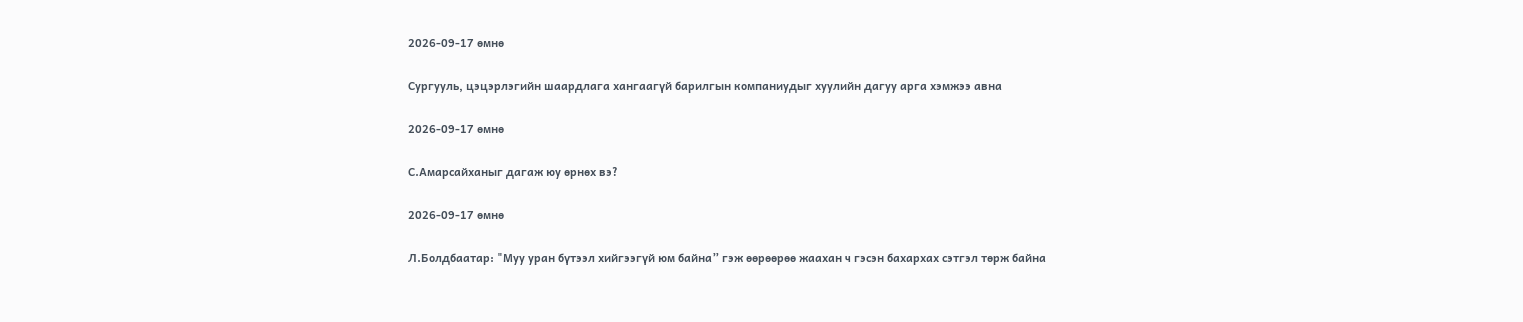2026-09-17 өмнө

Сургууль, цэцэрлэгийн шаардлага хангаагүй барилгын компаниудыг хуулийн дагуу арга хэмжээ авна

2026-09-17 өмнө

С.Амарсайханыг дагаж юу өрнөх вэ?

2026-09-17 өмнө

Л.Болдбаатар: "Муу уран бүтээл хийгээгүй юм байна” гэж өөрөөрөө жаахан ч гэсэн бахархах сэтгэл төрж байна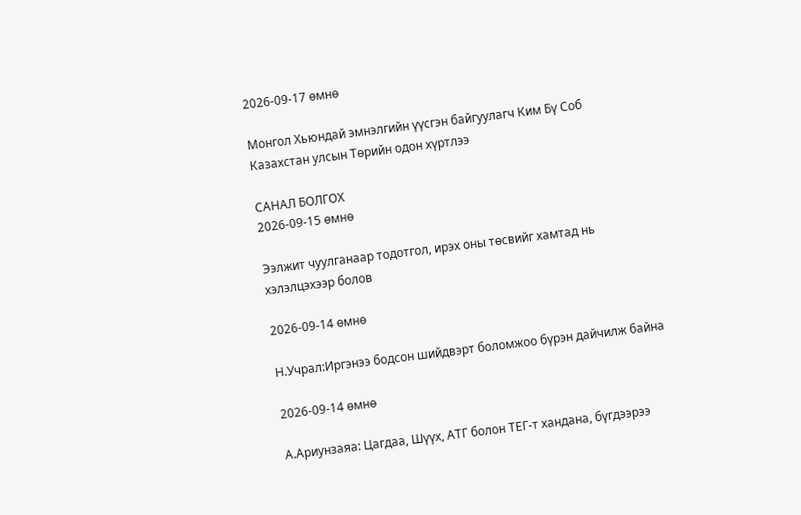2026-09-17 өмнө

Монгол Хьюндай эмнэлгийн үүсгэн байгуулагч Ким Бү Соб Казахстан улсын Төрийн одон хүртлээ

САНАЛ БОЛГОХ
2026-09-15 өмнө

Ээлжит чуулганаар тодотгол, ирэх оны төсвийг хамтад нь хэлэлцэхээр болов

2026-09-14 өмнө

Н.Учрал:Иргэнээ бодсон шийдвэрт боломжоо бүрэн дайчилж байна

2026-09-14 өмнө

А.Ариунзаяа: Цагдаа, Шүүх, АТГ болон ТЕГ-т хандана, бүгдээрээ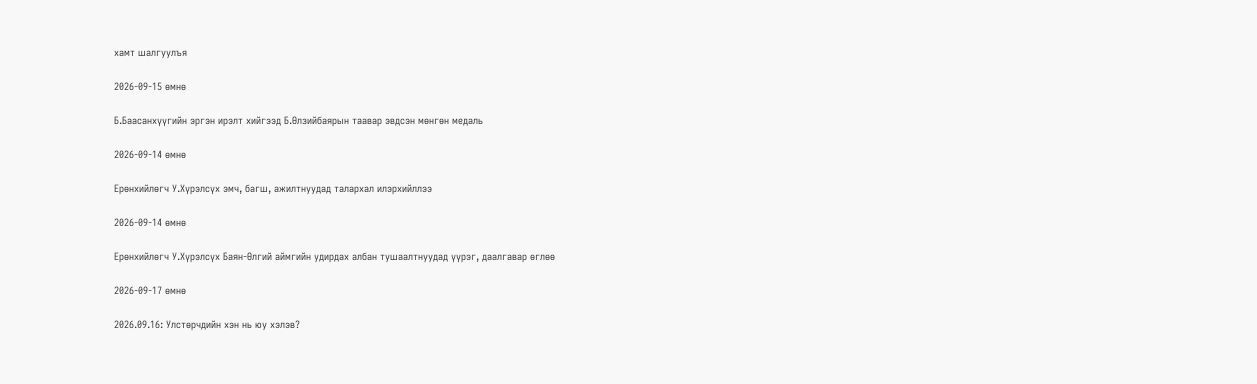хамт шалгуулъя

2026-09-15 өмнө

Б.Баасанхүүгийн эргэн ирэлт хийгээд Б.Өлзийбаярын таавар эвдсэн мөнгөн медаль

2026-09-14 өмнө

Ерөнхийлөгч У.Хүрэлсүх эмч, багш, ажилтнуудад талархал илэрхийллээ

2026-09-14 өмнө

Ерөнхийлөгч У.Хүрэлсүх Баян-Өлгий аймгийн удирдах албан тушаалтнуудад үүрэг, даалгавар өглөө

2026-09-17 өмнө

2026.09.16: Улстөрчдийн хэн нь юу хэлэв?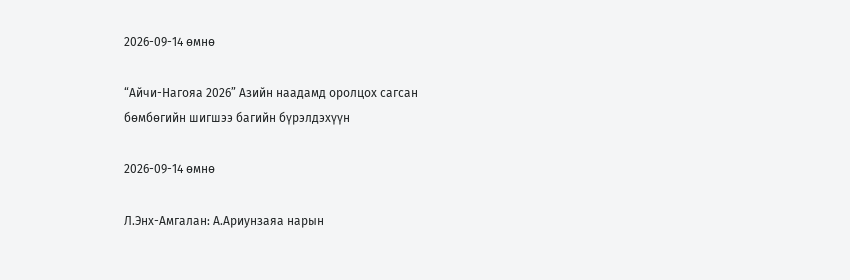2026-09-14 өмнө

“Айчи-Нагояа 2026” Азийн наадамд оролцох сагсан бөмбөгийн шигшээ багийн бүрэлдэхүүн

2026-09-14 өмнө

Л.Энх-Амгалан: А.Ариунзаяа нарын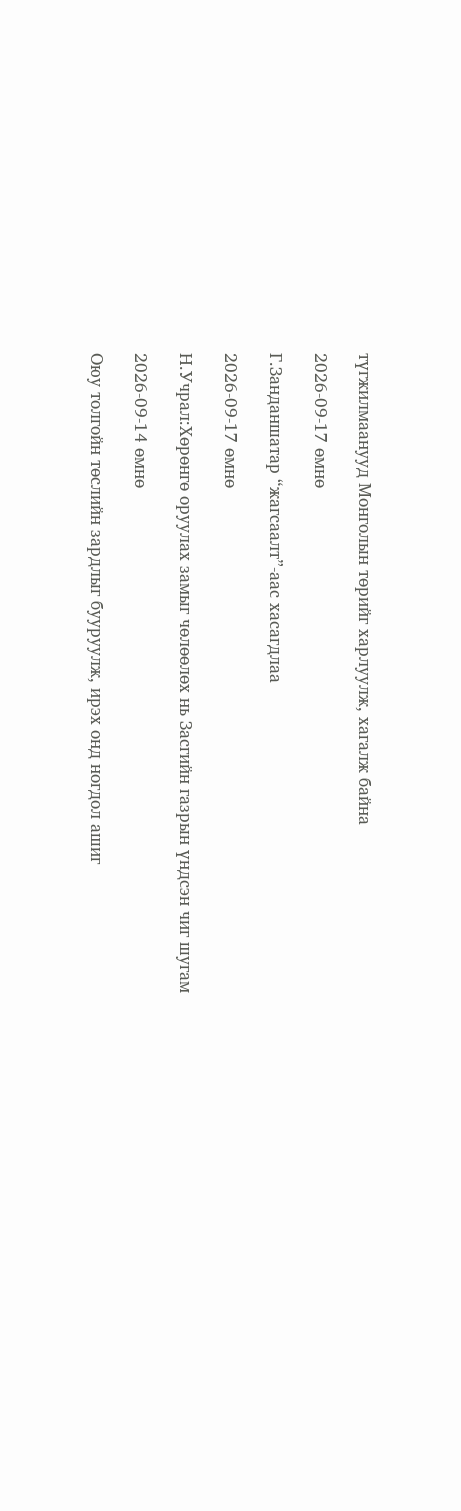түгжилмаанууд Монголын төрийг харлуулж, хагалж байна

2026-09-17 өмнө

Г.Занданшатар “жагсаалт”-аас хасагдлаа

2026-09-17 өмнө

Н.Учрал:Хөрөнгө оруулах замыг чөлөөлөх нь Засгийн газрын үндсэн чиг шугам

2026-09-14 өмнө

Оюу толгойн төслийн зардлыг бууруулж, ирэх онд ногдол ашиг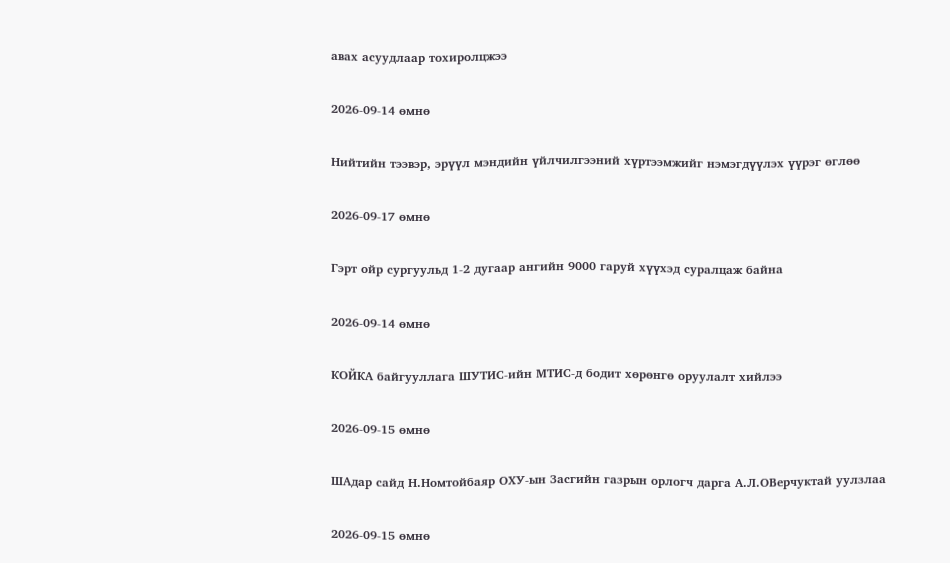авах асуудлаар тохиролцжээ

2026-09-14 өмнө

Нийтийн тээвэр, эрүүл мэндийн үйлчилгээний хүртээмжийг нэмэгдүүлэх үүрэг өглөө

2026-09-17 өмнө

Гэрт ойр сургуульд 1-2 дугаар ангийн 9000 гаруй хүүхэд суралцаж байна

2026-09-14 өмнө

КОЙКА байгууллага ШУТИС-ийн МТИС-д бодит хөрөнгө оруулалт хийлээ

2026-09-15 өмнө

ШАдар сайд Н.Номтойбаяр ОХУ-ын Засгийн газрын орлогч дарга А.Л.ОВерчуктай уулзлаа

2026-09-15 өмнө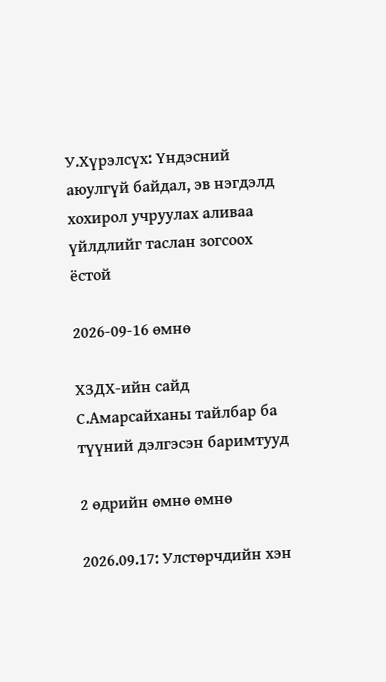У.Хүрэлсүх: Үндэсний аюулгүй байдал, эв нэгдэлд хохирол учруулах аливаа үйлдлийг таслан зогсоох ёстой

2026-09-16 өмнө

ХЗДХ-ийн сайд С.Амарсайханы тайлбар ба түүний дэлгэсэн баримтууд

2 өдрийн өмнө өмнө

2026.09.17: Улстөрчдийн хэн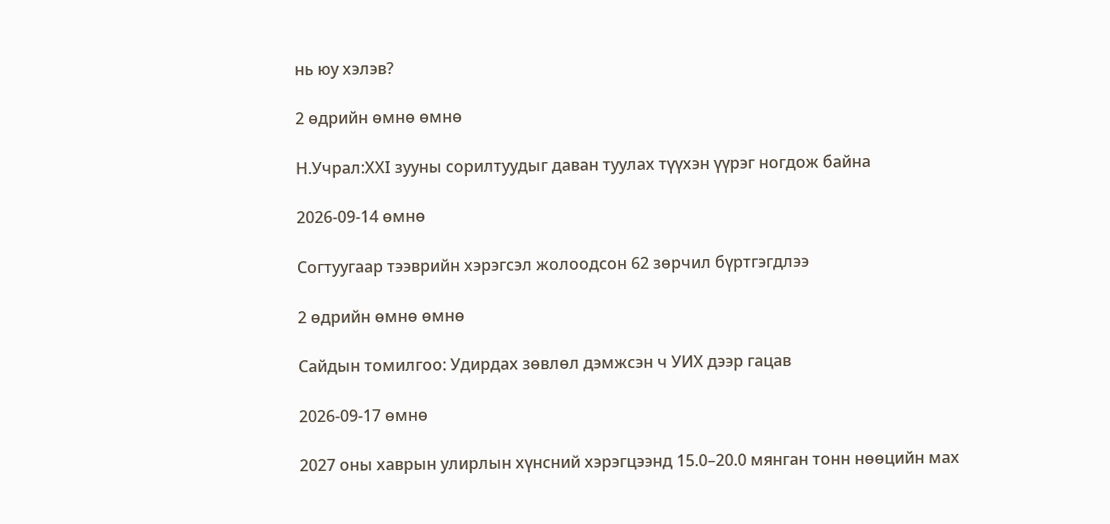нь юу хэлэв?

2 өдрийн өмнө өмнө

Н.Учрал:ХХI зууны сорилтуудыг даван туулах түүхэн үүрэг ногдож байна

2026-09-14 өмнө

Согтуугаар тээврийн хэрэгсэл жолоодсон 62 зөрчил бүртгэгдлээ

2 өдрийн өмнө өмнө

Сайдын томилгоо: Удирдах зөвлөл дэмжсэн ч УИХ дээр гацав

2026-09-17 өмнө

2027 оны хаврын улирлын хүнсний хэрэгцээнд 15.0–20.0 мянган тонн нөөцийн мах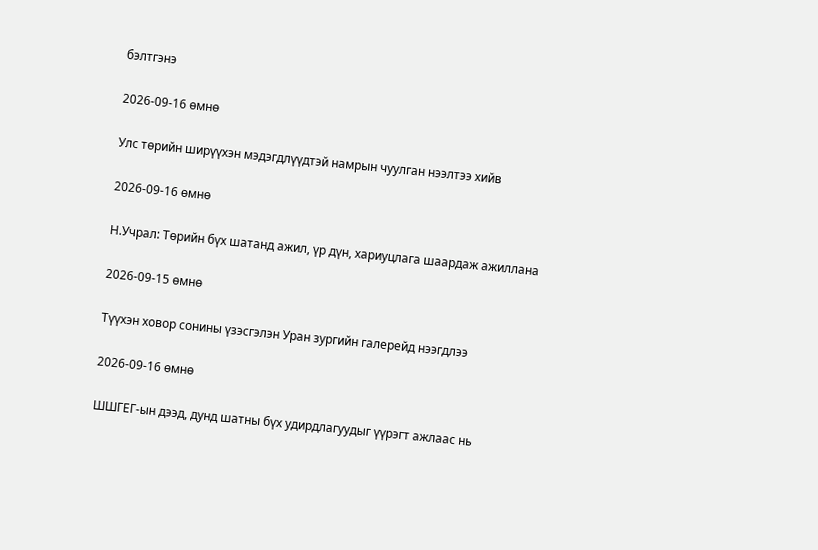бэлтгэнэ

2026-09-16 өмнө

Улс төрийн ширүүхэн мэдэгдлүүдтэй намрын чуулган нээлтээ хийв

2026-09-16 өмнө

Н.Учрал: Төрийн бүх шатанд ажил, үр дүн, хариуцлага шаардаж ажиллана

2026-09-15 өмнө

Түүхэн ховор сонины үзэсгэлэн Уран зургийн галерейд нээгдлээ

2026-09-16 өмнө

ШШГЕГ-ын дээд, дунд шатны бүх удирдлагуудыг үүрэгт ажлаас нь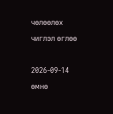чөлөөлөх чиглэл өглөө

2026-09-14 өмнө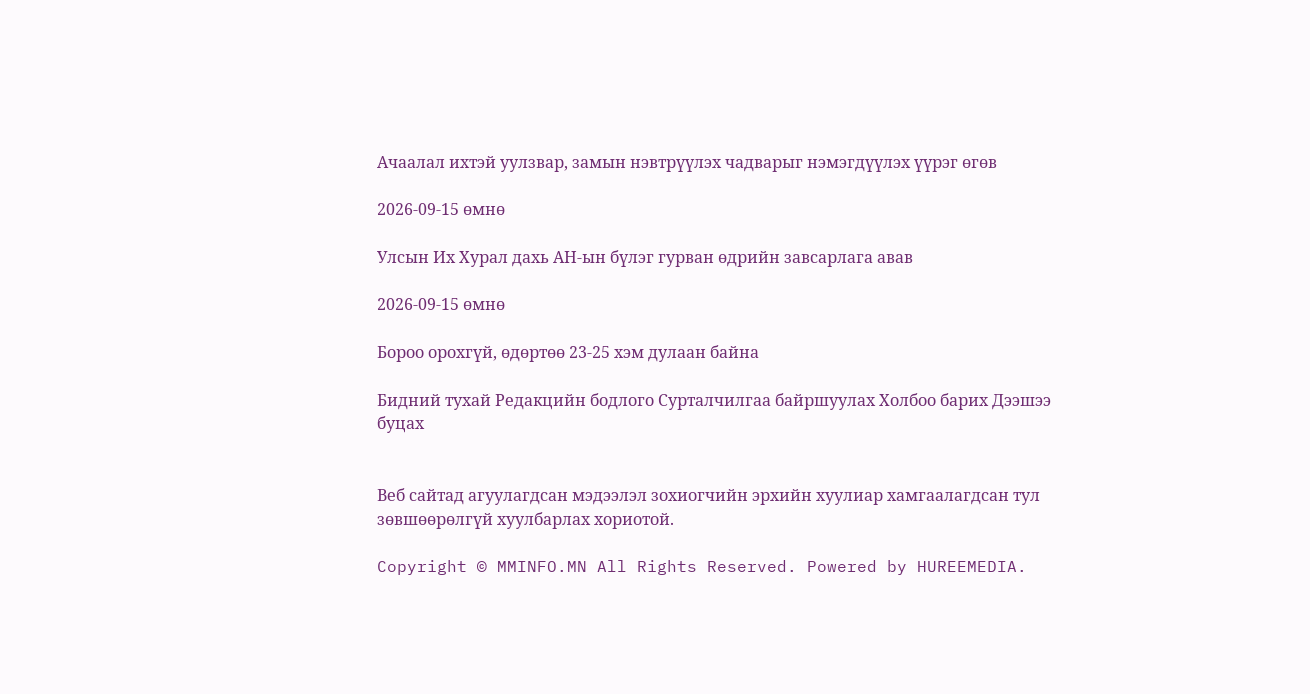Ачаалал ихтэй уулзвар, замын нэвтрүүлэх чадварыг нэмэгдүүлэх үүрэг өгөв

2026-09-15 өмнө

Улсын Их Хурал дахь АН-ын бүлэг гурван өдрийн завсарлага авав

2026-09-15 өмнө

Бороо орохгүй, өдөртөө 23-25 хэм дулаан байна

Бидний тухай Редакцийн бодлого Сурталчилгаа байршуулах Холбоо барих Дээшээ буцах


Веб сайтад агуулагдсан мэдээлэл зохиогчийн эрхийн хуулиар хамгаалагдсан тул зөвшөөрөлгүй хуулбарлах хориотой.

Copyright © MMINFO.MN All Rights Reserved. Powered by HUREEMEDIA.